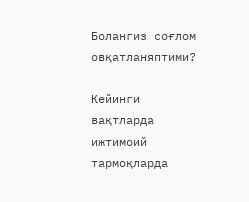Болангиз соғлом овқатланяптими?

Кейинги вақтларда ижтимоий тармоқларда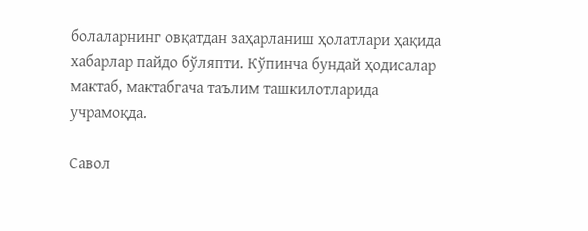болаларнинг овқатдан заҳарланиш ҳолатлари ҳақида хабарлар пайдо бўляпти. Кўпинча бундай ҳодисалар мактаб, мактабгача таълим ташкилотларида учрамоқда.

Савол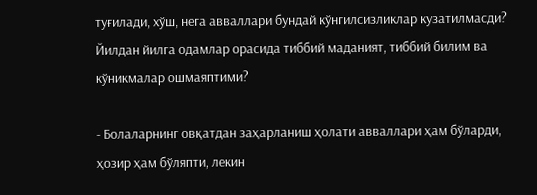туғилади, хўш, нега авваллари бундай кўнгилсизликлар кузатилмасди? Йилдан йилга одамлар орасида тиббий маданият, тиббий билим ва кўникмалар ошмаяптими?

- Болаларнинг овқатдан заҳарланиш ҳолати авваллари ҳам бўларди, ҳозир ҳам бўляпти, лекин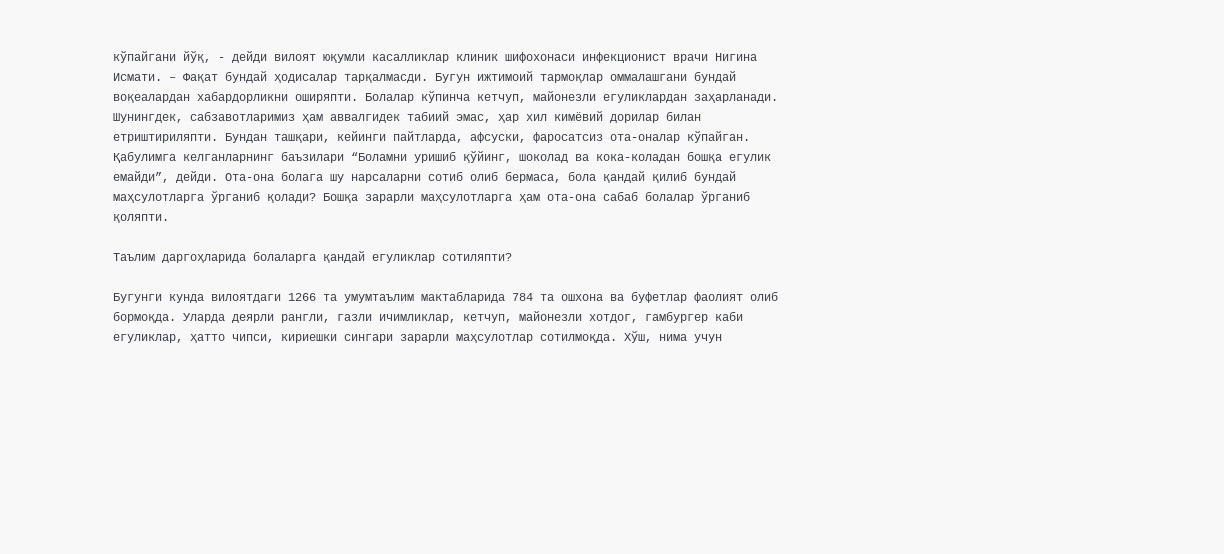кўпайгани йўқ, - дейди вилоят юқумли касалликлар клиник шифохонаси инфекционист врачи Нигина Исмати. – Фақат бундай ҳодисалар тарқалмасди. Бугун ижтимоий тармоқлар оммалашгани бундай воқеалардан хабардорликни оширяпти. Болалар кўпинча кетчуп, майонезли егуликлардан заҳарланади. Шунингдек, сабзавотларимиз ҳам аввалгидек табиий эмас, ҳар хил кимёвий дорилар билан етриштириляпти. Бундан ташқари, кейинги пайтларда, афсуски, фаросатсиз ота-оналар кўпайган. Қабулимга келганларнинг баъзилари “Боламни уришиб қўйинг, шоколад ва кока-коладан бошқа егулик емайди”, дейди. Ота-она болага шу нарсаларни сотиб олиб бермаса, бола қандай қилиб бундай маҳсулотларга ўрганиб қолади? Бошқа зарарли маҳсулотларга ҳам ота-она сабаб болалар ўрганиб қоляпти.

Таълим даргоҳларида болаларга қандай егуликлар сотиляпти?

Бугунги кунда вилоятдаги 1266 та умумтаълим мактабларида 784 та ошхона ва буфетлар фаолият олиб бормоқда. Уларда деярли рангли, газли ичимликлар, кетчуп, майонезли хотдог, гамбургер каби егуликлар, ҳатто чипси, кириешки сингари зарарли маҳсулотлар сотилмоқда. Хўш, нима учун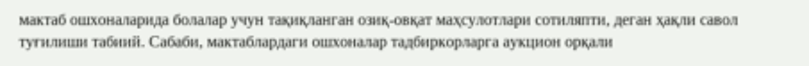мактаб ошхоналарида болалар учун тақиқланган озиқ-овқат маҳсулотлари сотиляпти, деган ҳақли савол туғилиши табиий. Сабаби, мактаблардаги ошхоналар тадбиркорларга аукцион орқали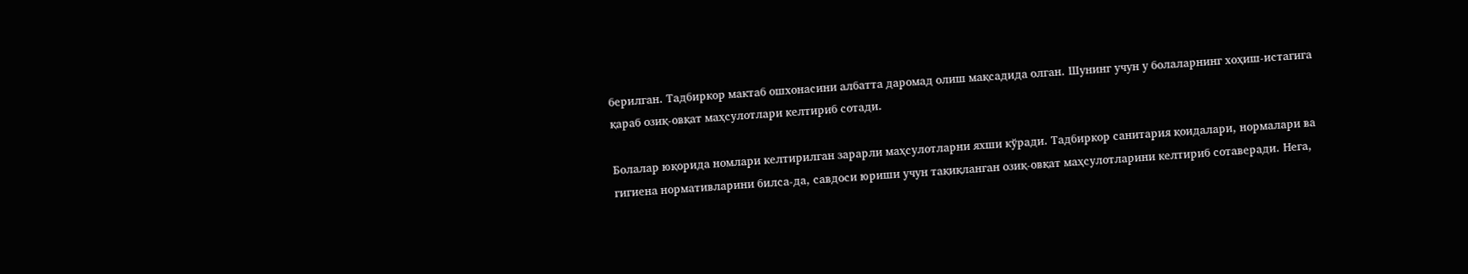берилган. Тадбиркор мактаб ошхонасини албатта даромад олиш мақсадида олган. Шунинг учун у болаларнинг хоҳиш-истагига қараб озиқ-овқат маҳсулотлари келтириб сотади.

Болалар юқорида номлари келтирилган зарарли маҳсулотларни яхши кўради. Тадбиркор санитария қоидалари, нормалари ва гигиена нормативларини билса-да, савдоси юриши учун тақиқланган озиқ-овқат маҳсулотларини келтириб сотаверади. Нега,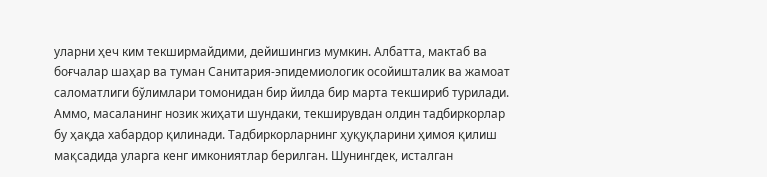уларни ҳеч ким текширмайдими, дейишингиз мумкин. Албатта, мактаб ва боғчалар шаҳар ва туман Санитария-эпидемиологик осойишталик ва жамоат саломатлиги бўлимлари томонидан бир йилда бир марта текшириб турилади. Аммо, масаланинг нозик жиҳати шундаки, текширувдан олдин тадбиркорлар бу ҳақда хабардор қилинади. Тадбиркорларнинг ҳуқуқларини ҳимоя қилиш мақсадида уларга кенг имкониятлар берилган. Шунингдек, исталган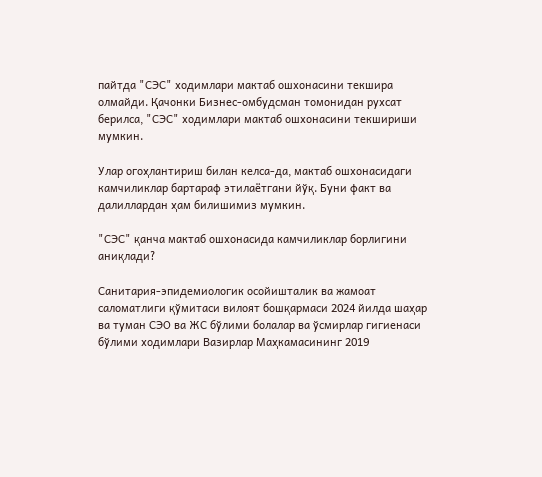пайтда "СЭС" ходимлари мактаб ошхонасини текшира олмайди. Қачонки Бизнес-омбудсман томонидан рухсат берилса, "СЭС" ходимлари мактаб ошхонасини текшириши мумкин.

Улар огоҳлантириш билан келса-да, мактаб ошхонасидаги камчиликлар бартараф этилаётгани йўқ. Буни факт ва далиллардан ҳам билишимиз мумкин.

"СЭС" қанча мактаб ошхонасида камчиликлар борлигини аниқлади?

Санитария-эпидемиологик осойишталик ва жамоат саломатлиги қўмитаси вилоят бошқармаси 2024 йилда шаҳар ва туман СЭО ва ЖС бўлими болалар ва ўсмирлар гигиенаси бўлими ходимлари Вазирлар Маҳкамасининг 2019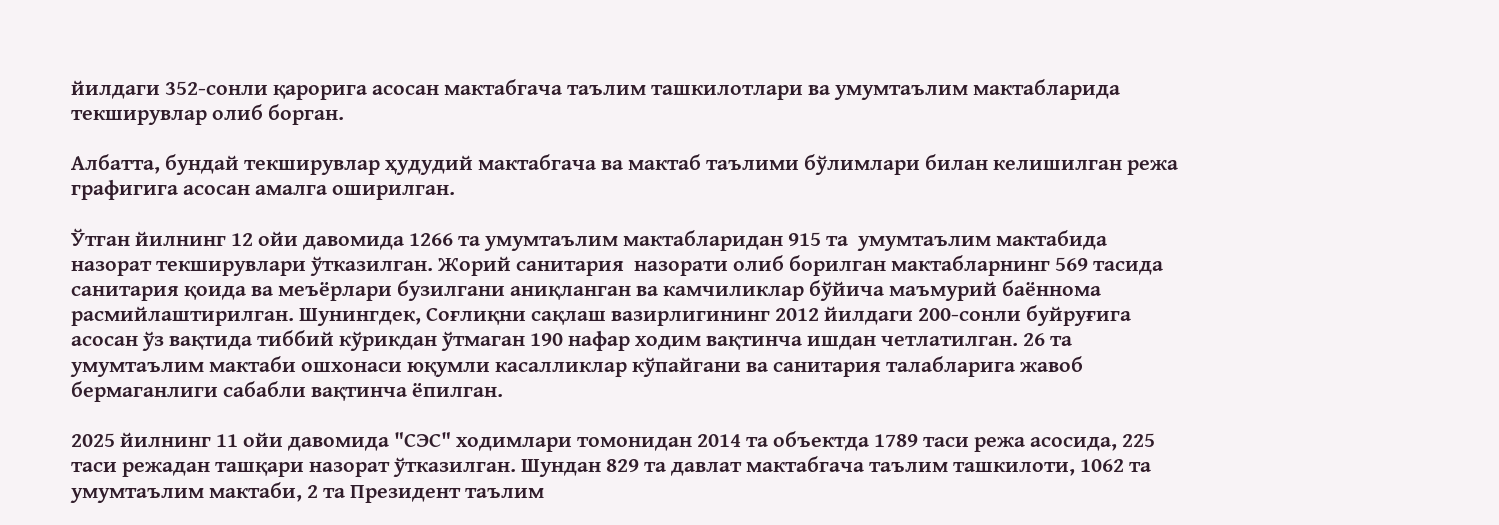йилдаги 352-сонли қарорига асосан мактабгача таълим ташкилотлари ва умумтаълим мактабларида текширувлар олиб борган.

Албатта, бундай текширувлар ҳудудий мактабгача ва мактаб таълими бўлимлари билан келишилган режа графигига асосан амалга оширилган.

Ўтган йилнинг 12 ойи давомида 1266 та умумтаълим мактабларидан 915 та  умумтаълим мактабида назорат текширувлари ўтказилган. Жорий санитария  назорати олиб борилган мактабларнинг 569 тасида санитария қоида ва меъёрлари бузилгани аниқланган ва камчиликлар бўйича маъмурий баённома расмийлаштирилган. Шунингдек, Соғлиқни сақлаш вазирлигининг 2012 йилдаги 200-сонли буйруғига асосан ўз вақтида тиббий кўрикдан ўтмаган 190 нафар ходим вақтинча ишдан четлатилган. 26 та умумтаълим мактаби ошхонаси юқумли касалликлар кўпайгани ва санитария талабларига жавоб бермаганлиги сабабли вақтинча ёпилган.

2025 йилнинг 11 ойи давомида "СЭС" ходимлари томонидан 2014 та объектда 1789 таси режа асосида, 225 таси режадан ташқари назорат ўтказилган. Шундан 829 та давлат мактабгача таълим ташкилоти, 1062 та умумтаълим мактаби, 2 та Президент таълим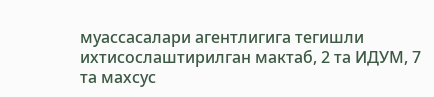муассасалари агентлигига тегишли ихтисослаштирилган мактаб, 2 та ИДУМ, 7 та махсус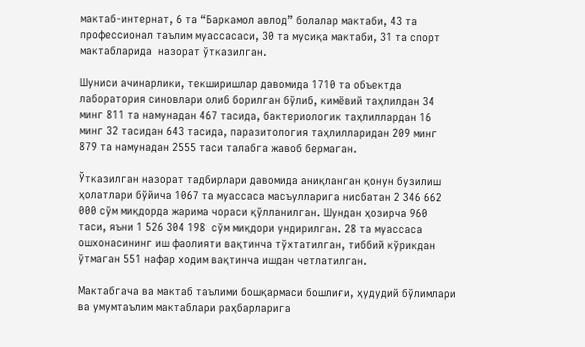мактаб-интернат, 6 та “Баркамол авлод” болалар мактаби, 43 та профессионал таълим муассасаси, 30 та мусиқа мактаби, 31 та спорт мактабларида  назорат ўтказилган.

Шуниси ачинарлики, текширишлар давомида 1710 та объектда лаборатория синовлари олиб борилган бўлиб, кимёвий таҳлилдан 34 минг 811 та намунадан 467 тасида, бактериологик таҳлиллардан 16 минг 32 тасидан 643 тасида, паразитология таҳлилларидан 209 минг 879 та намунадан 2555 таси талабга жавоб бермаган.

Ўтказилган назорат тадбирлари давомида аниқланган қонун бузилиш ҳолатлари бўйича 1067 та муассаса масъулларига нисбатан 2 346 662 000 сўм миқдорда жарима чораси қўлланилган. Шундан ҳозирча 960 таси, яъни 1 526 304 198  сўм миқдори ундирилган. 28 та муассаса ошхонасининг иш фаолияти вақтинча тўхтатилган, тиббий кўрикдан ўтмаган 551 нафар ходим вақтинча ишдан четлатилган.

Мактабгача ва мактаб таълими бошқармаси бошлиғи, ҳудудий бўлимлари ва умумтаълим мактаблари раҳбарларига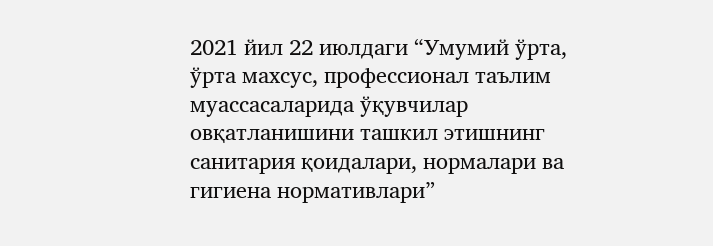2021 йил 22 июлдаги “Умумий ўрта, ўрта махсус, профессионал таълим муассасаларида ўқувчилар овқатланишини ташкил этишнинг санитария қоидалари, нормалари ва гигиена нормативлари”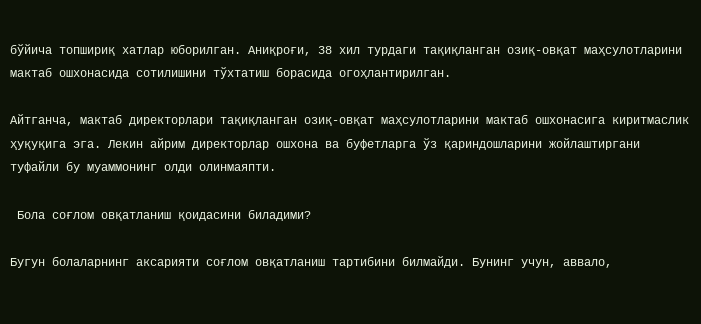бўйича топшириқ хатлар юборилган. Аниқроғи, 38 хил турдаги тақиқланган озиқ-овқат маҳсулотларини мактаб ошхонасида сотилишини тўхтатиш борасида огоҳлантирилган.

Айтганча, мактаб директорлари тақиқланган озиқ-овқат маҳсулотларини мактаб ошхонасига киритмаслик ҳуқуқига эга. Лекин айрим директорлар ошхона ва буфетларга ўз қариндошларини жойлаштиргани туфайли бу муаммонинг олди олинмаяпти.

 Бола соғлом овқатланиш қоидасини биладими?

Бугун болаларнинг аксарияти соғлом овқатланиш тартибини билмайди. Бунинг учун, аввало,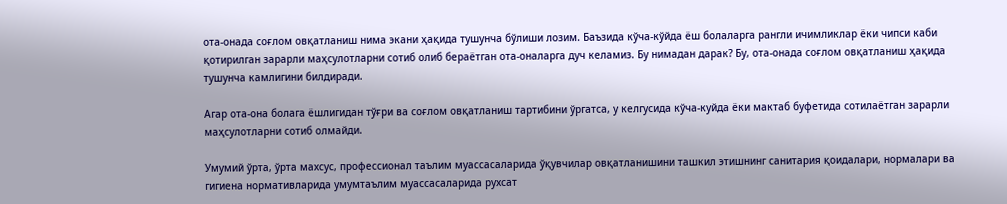ота-онада соғлом овқатланиш нима экани ҳақида тушунча бўлиши лозим. Баъзида кўча-кўйда ёш болаларга рангли ичимликлар ёки чипси каби қотирилган зарарли маҳсулотларни сотиб олиб бераётган ота-оналарга дуч келамиз. Бу нимадан дарак? Бу, ота-онада соғлом овқатланиш ҳақида тушунча камлигини билдиради.

Агар ота-она болага ёшлигидан тўғри ва соғлом овқатланиш тартибини ўргатса, у келгусида кўча-куйда ёки мактаб буфетида сотилаётган зарарли маҳсулотларни сотиб олмайди.

Умумий ўрта, ўрта махсус, профессионал таълим муассасаларида ўқувчилар овқатланишини ташкил этишнинг санитария қоидалари, нормалари ва гигиена нормативларида умумтаълим муассасаларида рухсат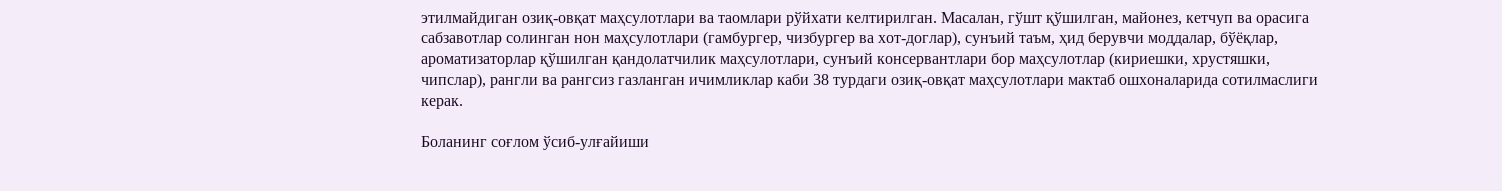этилмайдиган озиқ-овқат маҳсулотлари ва таомлари рўйхати келтирилган. Масалан, гўшт қўшилган, майонез, кетчуп ва орасига сабзавотлар солинган нон маҳсулотлари (гамбургер, чизбургер ва хот-доглар), сунъий таъм, ҳид берувчи моддалар, бўёқлар, ароматизаторлар қўшилган қандолатчилик маҳсулотлари, сунъий консервантлари бор маҳсулотлар (кириешки, хрустяшки, чипслар), рангли ва рангсиз газланган ичимликлар каби 38 турдаги озиқ-овқат маҳсулотлари мактаб ошхоналарида сотилмаслиги керак.

Боланинг соғлом ўсиб-улғайиши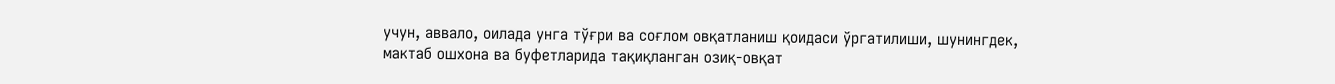учун, аввало, оилада унга тўғри ва соғлом овқатланиш қоидаси ўргатилиши, шунингдек, мактаб ошхона ва буфетларида тақиқланган озиқ-овқат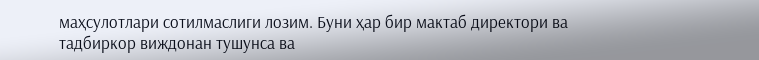маҳсулотлари сотилмаслиги лозим. Буни ҳар бир мактаб директори ва тадбиркор виждонан тушунса ва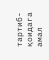тартиб-қоидага амал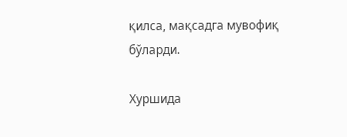қилса, мақсадга мувофиқ бўларди.

Хуршида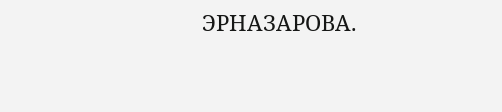ЭРНАЗАРОВА.